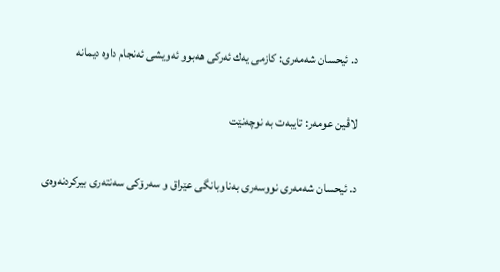د. ئیحسان شه‌مه‌رى: كازمى یه‌ك ئه‌ركى هه‌بوو ئه‌ویشى ئه‌نجام داوه‌ دیمانە

لاڤین عومەر: تایبەت بە نوچەنێت

د. ئیحسان شه‌مه‌رى نووسه‌رى به‌ناوبانگى عێراق و سه‌رۆكى سه‌نته‌رى بیركردنه‌وه‌ى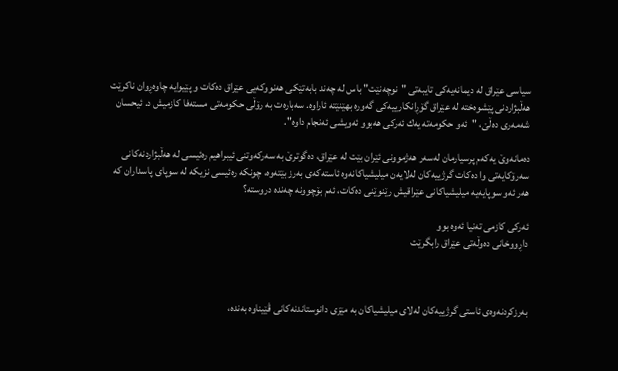سیاسى عێراق له‌ دیمانه‌یه‌كى تایبه‌تى "نوچه‌نێت" باس له‌ چه‌ند بابه‌تێكى هه‌نووكه‌یى عێراق ده‌كات و پێیوایه‌ چاوه‌ڕوان ناكرێت هه‌ڵبژاردنى پێشوه‌خته‌ له‌ عێراق گۆڕانكارییه‌كى گه‌وره‌ بهێنێته‌ ئاراوه‌. سه‌باره‌ت به‌ رۆڵى حكومه‌تى مسته‌فا كازمیش د. ئیحسان شه‌مه‌رى ده‌ڵێ، "ئه‌و حكومه‌ته‌ یه‌ك ئه‌ركى هه‌بوو ئه‌ویشى ئه‌نجام داوه‌".

ده‌مانه‌وێ یه‌كه‌م پرسیارمان له‌سه‌ر هه‌ژموونى ئێران بێت له‌ عێراق، ده‌گوترێ به‌ سه‌ركه‌وتنى ئیبراهیم ره‌ئیسى له‌ هه‌ڵبژاردنه‌كانى سه‌رۆكایه‌تى وا ده‌كات گرژییه‌كان له‌لایه‌ن میلیشیاكانه‌وه‌ ئاسته‌كه‌ى به‌رز بێته‌وه‌، چونكه‌ ره‌ئیسى نزیكه‌ له‌ سوپاى پاسداران كه‌ هه‌ر ئه‌و سوپایه‌یه‌ میلیشیاكانى عێراقیش رێنوێنى ده‌كات، ئه‌م بۆچوونه‌ چه‌نده‌ دروسته‌؟

ئه‌ركى كازمى ته‌نیا ئه‌وه‌ بوو
داڕووخانى ده‌وڵه‌تى عێراق رابگرێت



به‌رزكردنه‌وه‌ى ئاستى گرژییه‌كان له‌لاى میلیشیاكان به‌ مێزى دانوستاندنه‌كانى ڤێیناوه‌ به‌نده‌،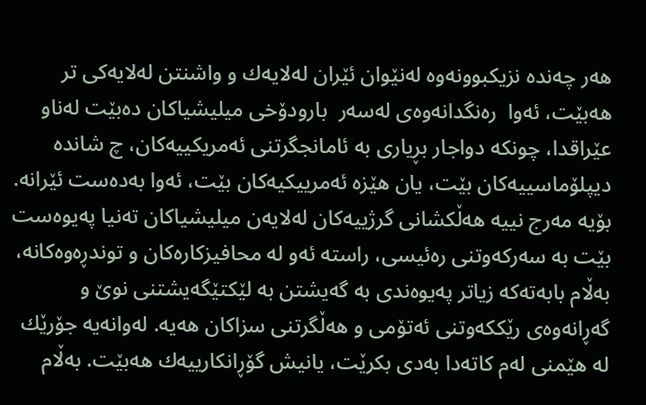هه‌ر چه‌نده‌ نزیكبوونه‌وه‌ له‌نێوان ئێران له‌لایه‌ك و واشنتن له‌لایه‌كى تر هه‌بێت، ئه‌وا  ره‌نگدانه‌وه‌ى له‌سه‌ر  بارودۆخى میلیشیاكان ده‌بێت له‌ناو عێراقدا، چونكه‌ دواجار بڕیارى به‌ ئامانجگرتنى ئه‌مریكییه‌كان، چ شانده‌ دیپلۆماسییه‌كان بێت، یان هێزه‌ ئه‌مرییكیه‌كان بێت، ئه‌وا به‌ده‌ست ئێرانه‌. بۆیه‌ مه‌رج نییه‌ هه‌ڵكشانى گرژییه‌كان له‌لایه‌ن میلیشیاكان ته‌نیا په‌یوه‌ست بێت به‌ سه‌ركه‌وتنى ره‌ئیسى، راسته‌ ئه‌و له‌ محافیزكاره‌كان و توندڕه‌وه‌كانه‌، به‌ڵام بابه‌ته‌كه‌ زیاتر په‌یوه‌ندى به‌ گه‌یشتن به‌ لێكتێگه‌یشتنى نوێ و گه‌ڕانه‌وه‌ى رێككه‌وتنى ئه‌تۆمى و هه‌ڵگرتنى سزاكان هه‌یه‌. له‌وانه‌یه‌ جۆرێك له‌ هێمنى له‌م كاته‌دا به‌دی بكرێت، یانیش گۆڕانكارییه‌ك هه‌بێت. به‌ڵام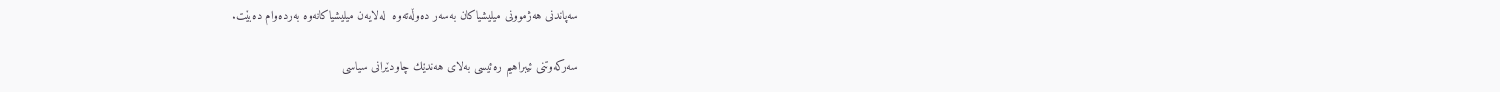سه‌پاندنى هه‌ژموونى میلیشیاكان به‌سه‌ر ده‌وڵه‌ته‌وه‌  له‌لایه‌ن میلیشیاكانه‌وه‌ به‌رده‌وام ده‌بێت.

سه‌ركه‌وتنى ئیبراهیم ره‌ئیسى به‌لاى هه‌ندێك چاودێرانى سیاسى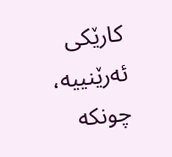كارێكى ئه‌رێنییه‌، چونكه‌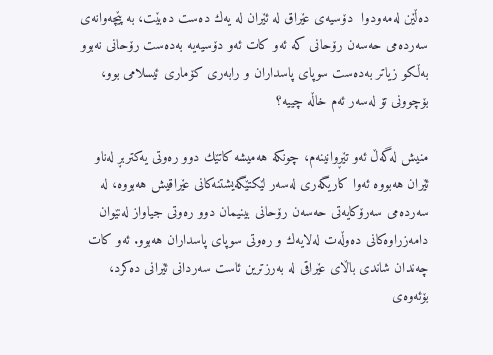ده‌ڵێن له‌مه‌ودوا  دۆسیه‌ى عێراق له‌ ئێران له‌ یه‌ك ده‌ست ده‌بێت، به‌ پێچه‌وانه‌ى سه‌رده‌مى حه‌سه‌ن رۆحانى كه‌ ئه‌و كات ئه‌و دۆسیه‌یه‌ به‌ده‌ست رۆحانى نه‌بوو به‌ڵكو زیاتر به‌ده‌ست سوپاى پاسداران و رابه‌رى كۆمارى ئیسلامى بوو، بۆچوونى تۆ له‌سه‌ر ئه‌م خاڵه‌ چییه‌؟

منیش له‌گه‌ڵ ئه‌و تێڕوانینه‌م، چونكه‌ هه‌میشه‌ كاتێك دوو ره‌وتى یه‌كتربڕ له‌ناو ئێران هه‌بووه‌ ئه‌وا كاریگه‌رى له‌سه‌ر لێكتێگه‌یشتنه‌كانى عێراقیش هه‌بووه‌، له‌ سه‌رده‌مى سه‌رۆكایه‌تى حه‌سه‌ن رۆحانى بینیمان دوو ره‌وتى جیاواز له‌نێوان دامه‌زراوه‌كانى ده‌وڵه‌ت له‌لایه‌ك و ره‌وتى سوپاى پاسداران هه‌بوو. ئه‌و كات چه‌ندان شاندى باڵاى عێراقى له‌ به‌رزترین ئاست سه‌ردانى ئێرانى ده‌كرد، بۆئه‌وه‌ى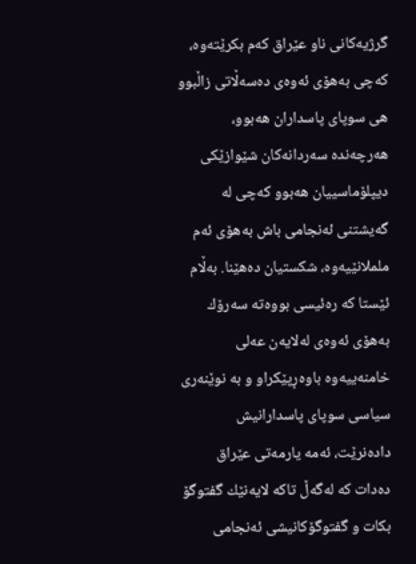گرژیه‌كانى ناو عێراق كه‌م بكرێته‌وه‌، كه‌چى به‌هۆى ئه‌وه‌ى ده‌سه‌ڵاتى زاڵبوو هى سوپاى پاسداران هه‌بوو، هه‌رچه‌نده‌ سه‌ردانه‌كان شێوازێكى دیپلۆماسيیان هه‌بوو كه‌چى له‌ گه‌یشتنى ئه‌نجامى باش به‌هۆى ئه‌م ململانێیه‌وه‌، شكستیان ده‌هێنا. به‌ڵام ئێستا كه‌ ره‌ئیسى بووه‌ته‌ سه‌رۆك به‌هۆى ئه‌وه‌ى له‌لایه‌ن عه‌لى خامنه‌ییه‌وه‌ باوه‌ڕپێكراو و به‌ نوێنه‌رى سیاسى سوپاى پاسدارانیش داده‌نرێت، ئه‌مه‌ یارمه‌تى عێراق ده‌دات كه‌ له‌گه‌ڵ تاكه‌ لایه‌نێك گفتوگۆ بكات و گفتوگۆكانیشى ئه‌نجامى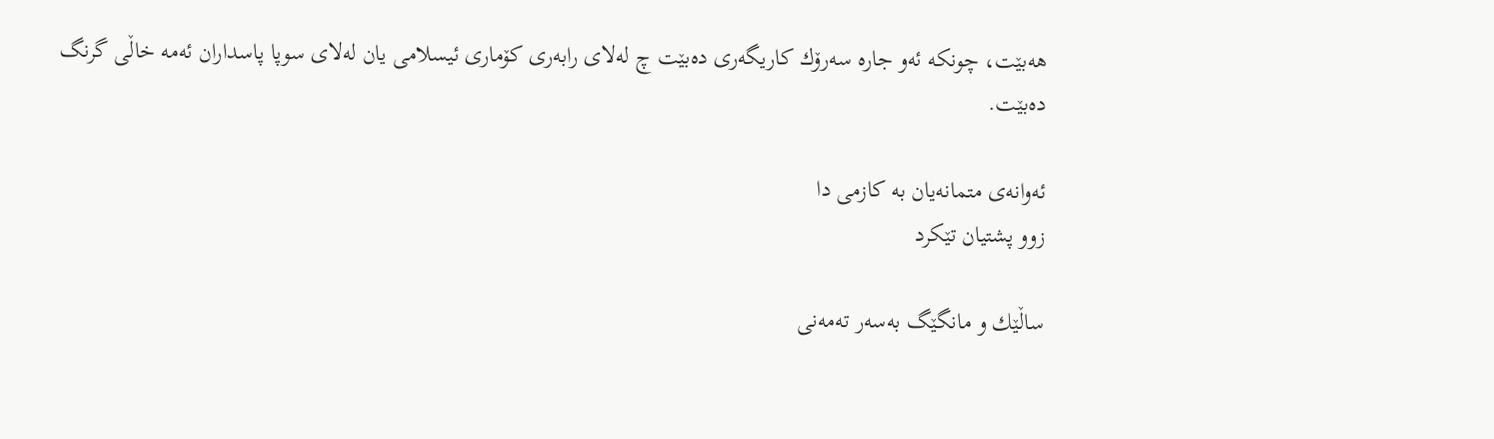هه‌بێت، چونكه‌ ئه‌و جاره‌ سه‌رۆك كاریگه‌رى ده‌بێت چ له‌لاى رابه‌رى كۆمارى ئیسلامى یان له‌لاى سوپا پاسداران ئه‌مه‌ خاڵى گرنگ ده‌بێت.

ئه‌وانه‌ى متمانه‌یان به‌ كازمى دا
زوو پشتیان تێكرد

ساڵێك و مانگێگ به‌سه‌ر ته‌مه‌نى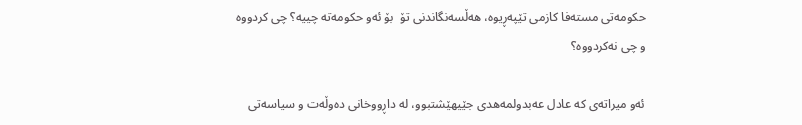حكومه‌تى مسته‌فا كازمى تێپه‌ڕیوه‌، هه‌ڵسه‌نگاندنى تۆ  بۆ ئه‌و حكومه‌ته‌ چییه‌؟ چى كردووه‌ و چى نه‌كردووه‌؟

ئه‌و میراته‌ى كه‌ عادل عه‌بدولمه‌هدى جێیهێشتبوو، له‌ داڕووخانى ده‌وڵه‌ت و سیاسه‌تى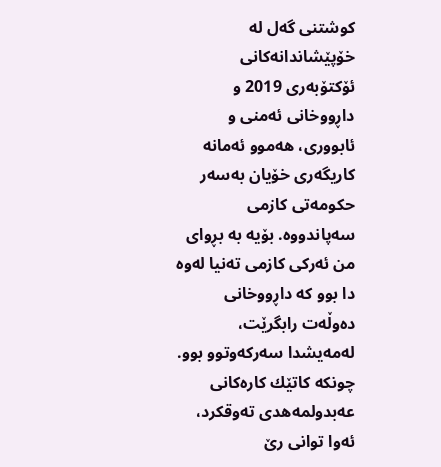كوشتنى گه‌ل له‌ خۆپێشاندانه‌كانى ئۆكتۆبه‌رى 2019 و داڕووخانى ئه‌منى و ئابوورى، هه‌موو ئه‌مانه‌ كاریگه‌رى خۆیان به‌سه‌ر حكومه‌تى كازمى سه‌پاندووه‌. بۆیه‌ به‌ بڕواى من ئه‌ركى كازمى ته‌نیا له‌وه‌ دا بوو كه‌ داڕووخانى ده‌وڵه‌ت رابگرێت، له‌مه‌یشدا سه‌ركه‌وتوو بوو. چونكه‌ كاتێك كاره‌كانى عه‌بدولمه‌هدى ته‌وقكرد، ئه‌وا توانى رێ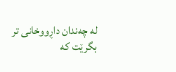له‌ چه‌ندان داڕووخانى تر بگرێت كه‌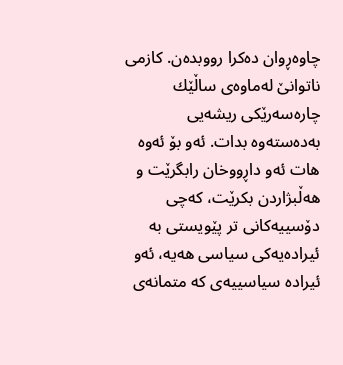چاوه‌ڕوان ده‌كرا رووبده‌ن. كازمى ناتوانێ له‌ماوه‌ى ساڵێك چاره‌سه‌رێكى ریشه‌یى به‌ده‌سته‌وه‌ بدات. ئه‌و بۆ ئه‌وه‌ هات ئه‌و داڕووخان رابگرێت و هه‌ڵبژاردن بكرێت، كه‌چى دۆسییه‌كانى تر پێویستى به‌ ئیراده‌یه‌كى سیاسى هه‌یه‌، ئه‌و ئیراده‌ سیاسییه‌ى كه‌ متمانه‌ى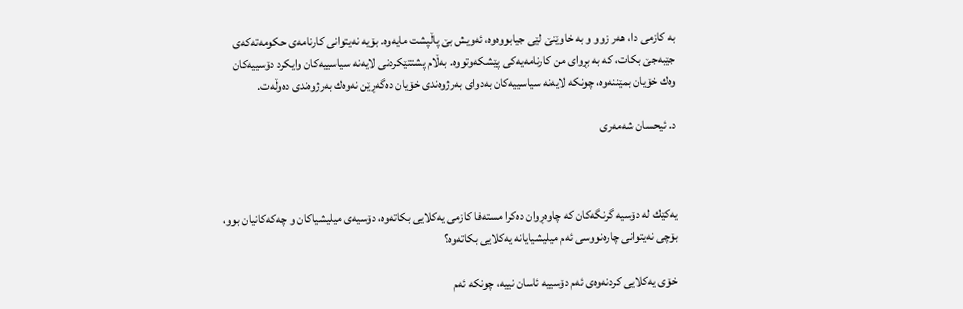به‌ كازمى دا، هه‌ر زوو و به‌ خاوێنێ لێى جیابووه‌وه‌، ئه‌ویش بێ پاڵپشت مایه‌وه‌. بۆیه‌ نه‌یتوانى كارنامه‌ى حكومه‌ته‌كه‌ى جێبه‌جێ بكات، كه‌ به‌ بڕواى من كارنامه‌یه‌كى پێشكه‌وتووه‌. به‌ڵام پشتتێكردنى لایه‌نه‌ سیاسییه‌كان وایكرد دۆسییه‌كان وه‌ك خۆیان بمێننه‌وه‌، چونكه‌ لایه‌نه‌ سیاسییه‌كان به‌دواى به‌رژوه‌ندى خۆیان ده‌گه‌ڕێن نه‌وه‌ك به‌رژوه‌ندى ده‌وڵه‌ت.

د. ئیحسان شه‌مه‌رى



یه‌كێك له‌ دۆسیه‌ گرنگه‌كان كه‌ چاوه‌ڕوان ده‌كرا مسته‌فا كازمى یه‌كلایى بكاته‌وه‌، دۆسیه‌ى میلیشیاكان و چه‌كه‌كانیان بوو، بۆچى نه‌یتوانى چاره‌نووسى ئه‌م میلیشیایانه‌ یه‌كلایى بكاته‌وه‌؟

خۆى یه‌كلایى كردنه‌وه‌ى ئه‌م دۆسییه‌ ئاسان نییه‌، چونكه‌ ئه‌م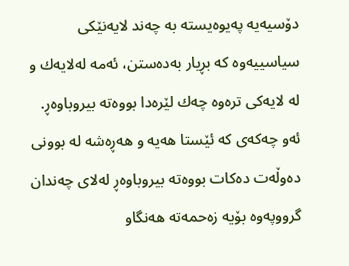دۆسیه‌یه‌ په‌یوه‌یسته‌ به‌ چه‌ند لایه‌نێكى سیاسییه‌وه‌ كه‌ بڕیار به‌ده‌ستن، ئه‌مه‌ له‌لایه‌ك و له‌ لایه‌كى تره‌وه‌ چه‌ك لێره‌دا بووه‌ته‌ بیروباوه‌ڕ. ئه‌و چه‌كه‌ى كه‌ ئێستا هەیە و هه‌ڕه‌شه‌ له‌ بوونى ده‌وڵه‌ت ده‌كات بووه‌ته‌ بیروباوه‌ڕ له‌لای چه‌ندان گرووپه‌وه‌ بۆیه‌ زه‌حمه‌ته‌ هه‌نگاو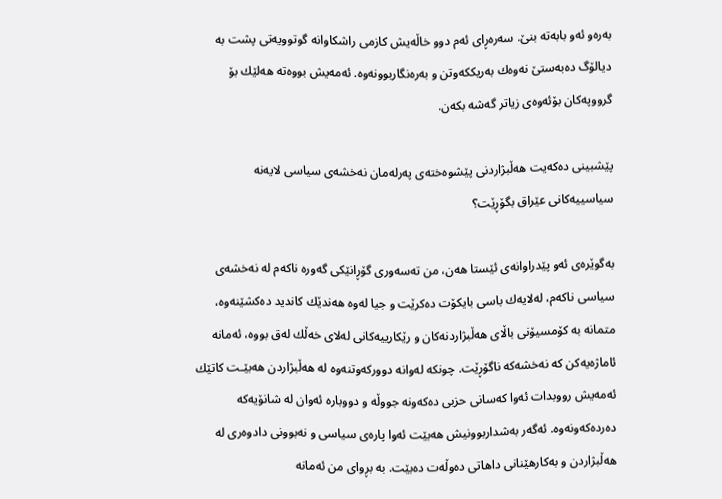به‌ره‌و ئه‌و بابه‌ته‌ بنێ. سه‌ره‌ڕاى ئه‌م دوو خاڵه‌یش كازمى راشكاوانه‌ گوتوویه‌تى پشت به‌ دیالۆگ ده‌به‌ستێ نه‌وه‌ك به‌ریككه‌وتن و به‌ره‌نگاربوونه‌وه‌. ئه‌مه‌یش بووه‌ته‌ هه‌لێك بۆ گرووپه‌كان بۆئه‌وه‌ى زیاتر گه‌شه‌ بكه‌ن.

پێشبینى ده‌كه‌یت هه‌ڵبژاردنى پێشوه‌خته‌ى په‌رله‌مان نه‌خشه‌ى سیاسى لایه‌نه‌ سیاسییه‌كانى عێراق بگۆڕێت؟

به‌گوێره‌ى ئه‌و پێدراوانه‌ى ئێستا هه‌ن، من ته‌سه‌ورى گۆڕانێكى گه‌وره‌ ناكه‌م له‌ نه‌خشه‌ى سیاسى ناكه‌م، له‌لایه‌ك باسى بایكۆت ده‌كرێت و جیا له‌وه‌ هه‌ندێك كاندید ده‌كشێنه‌وه‌، متمانه‌ به‌ كۆمسیۆنى باڵاى هه‌ڵبژاردنه‌كان و رێكارییه‌كانى له‌لاى خه‌ڵك له‌ق بووه‌، ئه‌مانه‌ ئاماژه‌یه‌كن كه‌ نه‌خشه‌كه‌ ناگۆڕێت. چونكه‌ له‌وانه‌ دووركه‌وتنه‌وه‌ له‌ هه‌ڵبژاردن هه‌بێـت كاتێك ئه‌مه‌یش رووبدات ئه‌وا كه‌سانى حزبى ده‌كه‌ونه‌ جووڵه‌ و دووباره‌ ئه‌وان له‌ شانۆیه‌كه‌ ده‌رده‌كه‌ونه‌وه‌. ئه‌گه‌ر به‌شداربوونیش هه‌بێت ئه‌وا پاره‌ى سیاسى و نه‌بوونى دادوه‌رى له‌ هه‌ڵبژاردن و به‌كارهێنانى داهاتى ده‌وڵه‌ت ده‌بێت. به‌ بڕواى من ئه‌مانه‌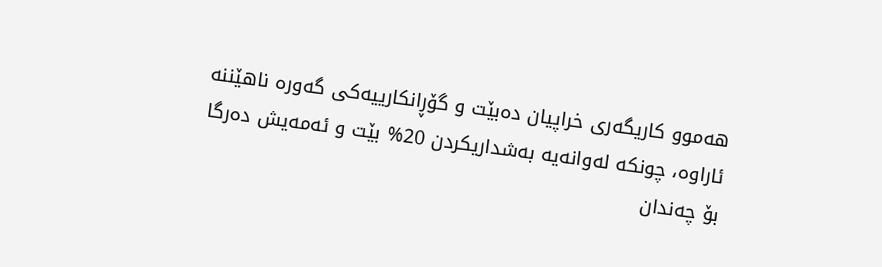هه‌موو كاریگه‌رى خراپیان ده‌بێت و گۆڕانكارییه‌كى گه‌وره‌ ناهێننه‌ ئاراوه‌، چونكه‌ له‌وانه‌یه‌ به‌شداریكردن 20% بێت و ئه‌مه‌یش ده‌رگا بۆ چه‌ندان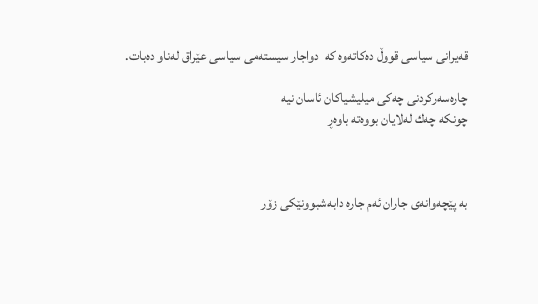قه‌یرانى سیاسى قووڵ ده‌كاته‌وه‌ كه‌  دواجار سیسته‌مى سیاسى عێراق له‌ناو ده‌بات.

چاره‌سه‌ركردنى چه‌كى میلیشیاكان ئاسان نیه‌
چونكه‌ چه‌ك له‌لایان بووه‌ته‌ باوه‌ڕ



به‌ پێچه‌وانه‌ى جاران ئه‌م جاره‌ دابه‌شبوونێكى زۆر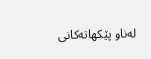له‌ناو پێكهاته‌كانى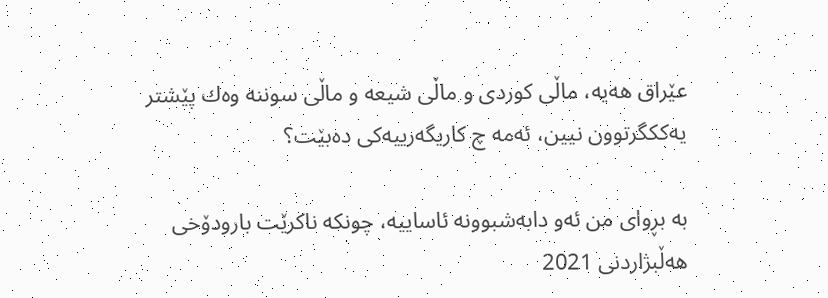عێراق هه‌یه‌، ماڵى كوردى و ماڵى شیعه‌ و ماڵى سوننه‌ وه‌ك پێشتر یه‌ككگرتوون نیین، ئه‌مه‌ چ كاریگه‌رییه‌كى ده‌بێت؟

به‌ بڕواى من ئه‌و دابه‌شبوونه‌ ئاساییه‌، چونكه‌ ناكرێت بارودۆخى هه‌ڵبژاردنى 2021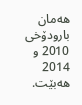هه‌مان بارودۆخى 2010 و 2014 هه‌بێت.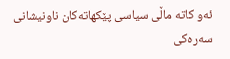ئه‌و كاته‌ ماڵى سیاسى پێكهاته‌كان ناونیشانى سه‌ره‌كى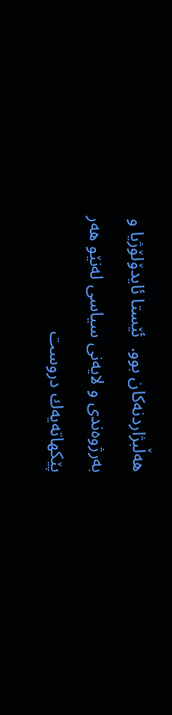هه‌ڵبژاردنه‌كان بوو.  ئێستا ئایدۆلۆژیا و به‌رژوه‌ندى و لایه‌نى سیاسى له‌نێو هه‌ر پێكهاته‌یه‌ك دروست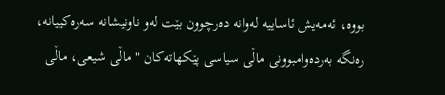بووه‌، ئه‌مه‌یش ئاساییه‌ له‌وانه‌ ده‌رچوون بێت له‌و ناونیشانه‌ سه‌ره‌كییانه‌، ره‌نگه‌ به‌رده‌وامبوونى ماڵى سیاسى پێكهاته‌كان "ماڵى شیعى، ماڵى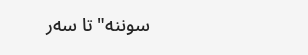سوننه‌" تا سه‌ر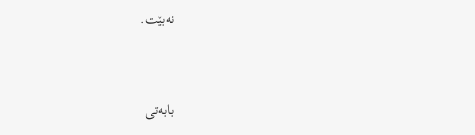نه‌بێت.


بابەتی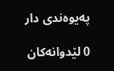پەیوەندی دار

0 لێدوانەکان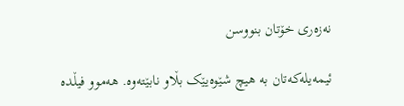نەزەری خۆتان بنووسن

ئیمەیلەکەتان بە هیچ شێوەیێک بڵاو نابێتەوە. هەموو فیڵدە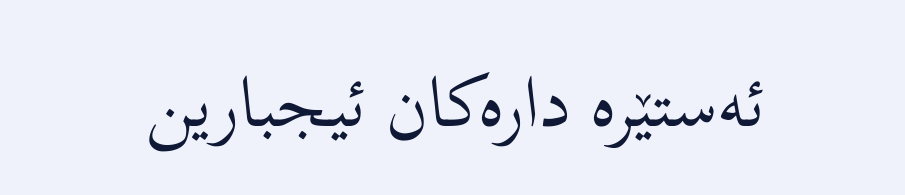ئەستێرە دارەکان ئیجبارین